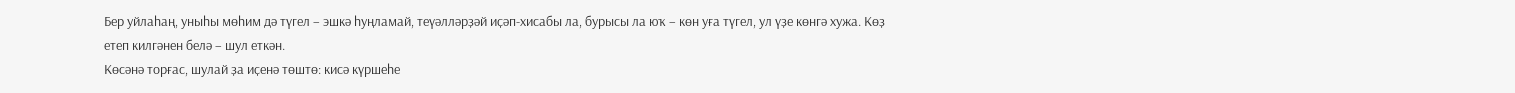Бер уйлаһаң, уныһы мөһим дә түгел – эшкә һуңламай, теүәлләрҙәй иҫәп-хисабы ла, бурысы ла юҡ – көн уға түгел, ул үҙе көнгә хужа. Көҙ етеп килгәнен белә – шул еткән.
Көсәнә торғас, шулай ҙа иҫенә төштө: кисә күршеһе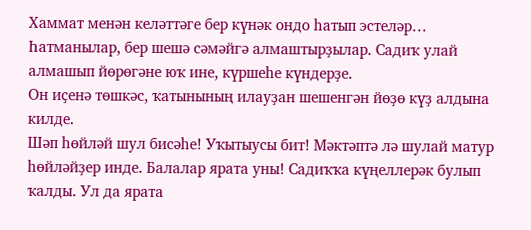Хаммат менән келәттәге бер күнәк ондо һатып эстеләр… Һатманылар, бер шешә сәмәйгә алмаштырҙылар. Садиҡ улай алмашып йөрөгәне юҡ ине, күршеһе күндерҙе.
Он иҫенә төшкәс, ҡатынының илауҙан шешенгән йөҙө күҙ алдына килде.
Шәп һөйләй шул бисәһе! Уҡытыусы бит! Мәктәптә лә шулай матур һөйләйҙер инде. Балалар ярата уны! Садиҡҡа күңеллерәк булып ҡалды. Ул да ярата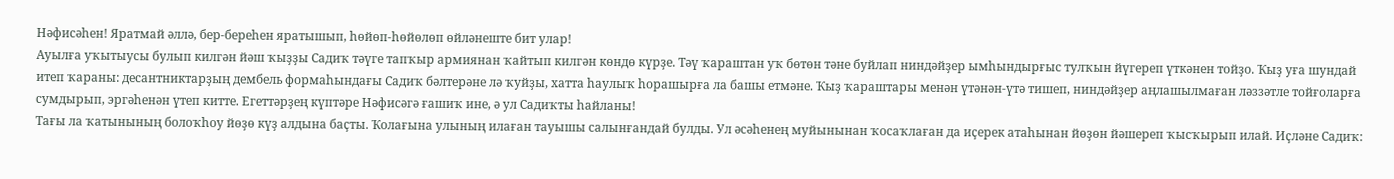Нәфисәһен! Яратмай әллә, бер-береһен яратышып, һөйөп-һөйөлөп өйләнеште бит улар!
Ауылға уҡытыусы булып килгән йәш ҡыҙҙы Садиҡ тәүге тапҡыр армиянан ҡайтып килгән көндө күрҙе. Тәү ҡараштан уҡ бөтөн тәне буйлап ниндәйҙер ымһындырғыс тулҡын йүгереп үткәнен тойҙо. Ҡыҙ уға шундай итеп ҡараны: десантниктарҙың дембель формаһындағы Садиҡ бәлтерәне лә ҡуйҙы, хатта һаулыҡ һорашырға ла башы етмәне. Ҡыҙ ҡараштары менән үтәнән-үтә тишеп, ниндәйҙер аңлашылмаған ләззәтле тойғоларға сумдырып, эргәһенән үтеп китте. Егеттәрҙең күптәре Нәфисәгә ғашиҡ ине, ә ул Садиҡты һайланы!
Тағы ла ҡатынының болоҡһоу йөҙө күҙ алдына баҫты. Ҡолағына улының илаған тауышы салынғандай булды. Ул әсәһенең муйынынан ҡосаҡлаған да иҫерек атаһынан йөҙөн йәшереп ҡысҡырып илай. Иҫләне Садиҡ: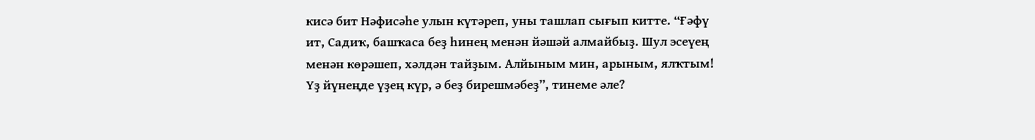кисә бит Нәфисәһе улын күтәреп, уны ташлап сығып китте. “Ғәфү ит, Садиҡ, башҡаса беҙ һинең менән йәшәй алмайбыҙ. Шул эсеүең менән көрәшеп, хәлдән тайҙым. Алйыным мин, арыным, ялҡтым! Үҙ йүнеңде үҙең күр, ә беҙ бирешмәбеҙ”, тинеме әле?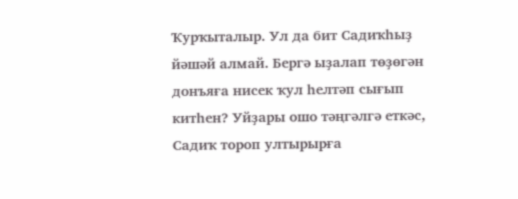Ҡурҡыталыр. Ул да бит Садиҡһыҙ йәшәй алмай. Бергә ыҙалап төҙөгән донъяға нисек ҡул һелтәп сығып китһен? Уйҙары ошо тәңгәлгә еткәс, Садиҡ тороп ултырырға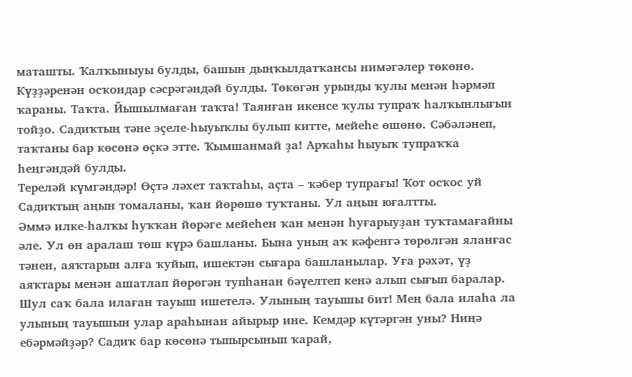маташты. Ҡалҡыныуы булды, башын дыңҡылдатҡансы нимәгәлер төкөнө. Күҙҙәренән осҡондар сәсрәгәндәй булды. Төкөгән урынды ҡулы менән һәрмәп ҡараны. Таҡта. Йышылмаған таҡта! Таянған икенсе ҡулы тупраҡ һалҡынлығын тойҙо. Садиҡтың тәне эҫеле-һыуыҡлы булып китте, мейеһе өшөнө. Сәбәләнеп, таҡтаны бар көсөнә өҫкә этте. Ҡымшанмай ҙа! Арҡаһы һыуыҡ тупраҡҡа һеңгәндәй булды.
Тереләй күмгәндәр! Өҫтә ләхет таҡтаһы, аҫта – ҡәбер тупрағы! Ҡот осҡос уй Садиҡтың аңын томаланы, ҡан йөрөшө туҡтаны. Ул аңын юғалтты.
Әммә илке-һалҡы һуҡҡан йөрәге мейеһен ҡан менән һуғарыуҙан туҡтамағайны әле. Ул өн аралаш төш күрә башланы. Бына уның аҡ кәфенгә төрөлгән яланғас тәнен, аяҡтарын алға ҡуйып, ишектән сығара башланылар. Уға рәхәт, үҙ аяҡтары менән ашатлап йөрөгән тупһанан бәүелтеп кенә алып сығып баралар. Шул саҡ бала илаған тауыш ишетелә. Улының тауышы бит! Мең бала илаһа ла улының тауышын улар араһынан айырыр ине. Кемдәр күтәргән уны? Ниңә ебәрмәйҙәр? Садиҡ бар көсөнә тыпырсынып ҡарай,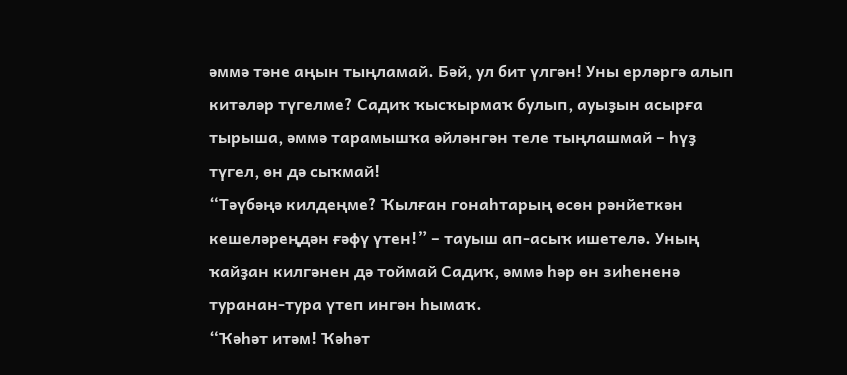әммә тәне аңын тыңламай. Бәй, ул бит үлгән! Уны ерләргә алып китәләр түгелме? Садиҡ ҡысҡырмаҡ булып, ауыҙын асырға тырыша, әммә тарамышҡа әйләнгән теле тыңлашмай – һүҙ түгел, өн дә сыҡмай!
“Тәүбәңә килдеңме? Ҡылған гонаһтарың өсөн рәнйеткән кешеләреңдән ғәфү үтен!” – тауыш ап-асыҡ ишетелә. Уның ҡайҙан килгәнен дә тоймай Садиҡ, әммә һәр өн зиһененә туранан-тура үтеп ингән һымаҡ.
“Ҡәһәт итәм! Ҡәһәт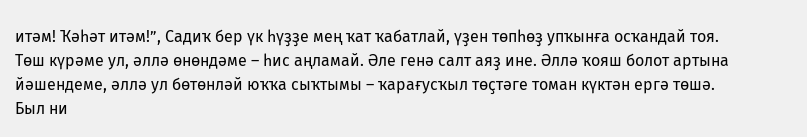итәм! Ҡәһәт итәм!”, Садиҡ бер үк һүҙҙе мең ҡат ҡабатлай, үҙен төпһөҙ упҡынға осҡандай тоя.
Төш күрәме ул, әллә өнөндәме – һис аңламай. Әле генә салт аяҙ ине. Әллә ҡояш болот артына йәшендеме, әллә ул бөтөнләй юҡҡа сыҡтымы – ҡарағусҡыл төҫтәге томан күктән ергә төшә. Был ни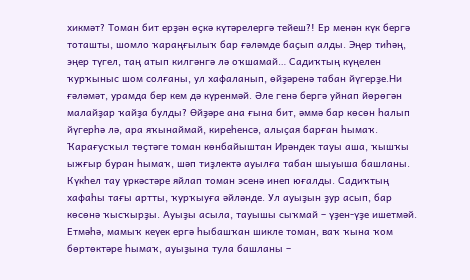хикмәт? Томан бит ерҙән өҫкә күтәрелергә тейеш?! Ер менән күк бергә тоташты, шомло ҡараңғылыҡ бар ғәләмде баҫып алды. Эңер тиһәң, эңер түгел, таң атып килгәнгә лә оҡшамай… Садиҡтың күңелен ҡурҡыныс шом солғаны, ул хафаланып, өйҙәренә табан йүгерҙе.Ни ғәләмәт, урамда бер кем дә күренмәй. Әле генә бергә уйнап йөрөгән малайҙар ҡайҙа булды? Өйҙәре ана ғына бит, әммә бар көсөн һалып йүгерһә лә, ара яҡынаймай, киреһенсә, алыҫая барған һымаҡ. Ҡарағусҡыл төҫтәге томан көнбайыштан Ирәндек тауы аша, ҡышҡы ыжғыр буран һымаҡ, шәп тиҙлектә ауылға табан шыуыша башланы. Күкһел тау үркәстәре яйлап томан эсенә инеп юғалды. Садиҡтың хафаһы тағы артты, ҡурҡыуға әйләнде. Ул ауыҙын ҙур асып, бар көсөнә ҡысҡырҙы. Ауыҙы асыла, тауышы сыҡмай – үҙен-үҙе ишетмәй. Етмәһә, мамыҡ кеүек ергә һыбашҡан шикле томан, ваҡ ҡына ҡом бөртөктәре һымаҡ, ауыҙына тула башланы –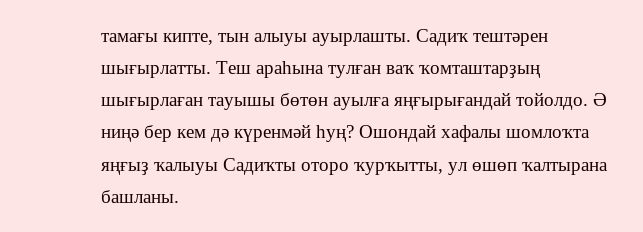тамағы кипте, тын алыуы ауырлашты. Садиҡ тештәрен шығырлатты. Теш араһына тулған ваҡ ҡомташтарҙың шығырлаған тауышы бөтөн ауылға яңғырығандай тойолдо. Ә ниңә бер кем дә күренмәй һуң? Ошондай хафалы шомлоҡта яңғыҙ ҡалыуы Садиҡты оторо ҡурҡытты, ул өшөп ҡалтырана башланы.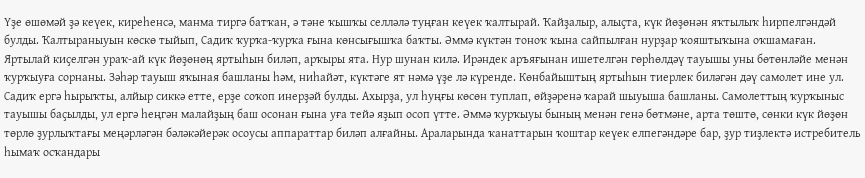Үҙе өшөмәй ҙә кеүек, киреһенсә, манма тиргә батҡан, ә тәне ҡышҡы селләлә туңған кеүек ҡалтырай. Ҡайҙалыр, алыҫта, күк йөҙөнән яҡтылыҡ һирпелгәндәй булды. Ҡалтыраныуын көскө тыйып, Садиҡ ҡурҡа-ҡурҡа ғына көнсығышҡа баҡты. Әммә күктән тоноҡ ҡына сайпылған нурҙар ҡояштыҡына оҡшамаған. Яртылай киҫелгән ураҡ-ай күк йөҙөнөң яртыһын биләп, арҡыры ята. Нур шунан килә. Ирәндек аръяғынан ишетелгән гөрһөлдәү тауышы уны бөтөнләйе менән ҡурҡыуға сорнаны. Зәһәр тауыш яҡыная башланы һәм, ниһайәт, күктәге ят нәмә үҙе лә күренде. Көнбайыштың яртыһын тиерлек биләгән дәү самолет ине ул. Садиҡ ергә һырыҡты, алйыр сиккә етте, ерҙе соҡоп инерҙәй булды. Ахырҙа, ул һуңғы көсөн туплап, өйҙәренә ҡарай шыуыша башланы. Самолеттың ҡурҡыныс тауышы баҫылды, ул ергә һеңгән малайҙың баш осонан ғына уға тейә яҙып осоп үтте. Әммә ҡурҡыуы бының менән генә бөтмәне, арта төштө, сөнки күк йөҙөн төрлө ҙурлыҡтағы меңәрләгән бәләкәйерәк осоусы аппараттар биләп алғайны. Араларында ҡанаттарын ҡоштар кеүек елпегәндәре бар, ҙур тиҙлектә истребитель һымаҡ осҡандары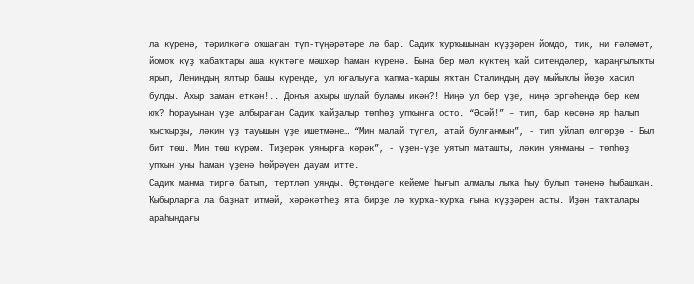ла күренә, тәрилкәгә оҡшаған түп-түңәрәтәре лә бар. Садиҡ ҡурҡышынан күҙҙәрен йомдо, тик, ни ғәләмәт, йомоҡ күҙ ҡабаҡтары аша күктәге мәшхәр һаман күренә. Бына бер мәл күктең ҡай ситендәлер, ҡараңғылыҡты ярып, Лениндың ялтыр башы күренде, ул юғалыуға ҡапма-ҡаршы яҡтан Сталиндың дәү мыйыҡлы йөҙө хасил булды. Ахыр заман еткән!.. Донъя ахыры шулай буламы икән?! Ниңә ул бер үҙе, ниңә эргәһендә бер кем юҡ? Һорауынан үҙе албыраған Садиҡ ҡайҙалыр төпһөҙ упҡынға осто. “Әсәй!” – тип, бар көсөнә яр һалып ҡысҡырҙы, ләкин үҙ тауышын үҙе ишетмәне… “Мин малай түгел, атай булғанмын”, - тип уйлап өлгөрҙө - Был бит төш. Мин төш күрәм. Тиҙерәк уянырға кәрәк”, - үҙен-үҙе уятып маташты, ләкин уянманы – төпһөҙ упҡын уны һаман үҙенә һөйрәүен дауам итте.
Садиҡ манма тиргә батып, тертләп уянды. Өҫтөндәге кейеме һығып алмалы лыҡа һыу булып тәненә һыбашҡан. Ҡыбырларға ла баҙнат итмәй, хәрәкәтһеҙ ята бирҙе лә ҡурҡа-ҡурҡа ғына күҙҙәрен асты. Иҙән таҡталары араһындағы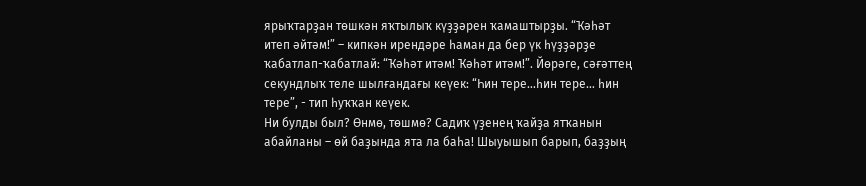ярыҡтарҙан төшкән яҡтылыҡ күҙҙәрен ҡамаштырҙы. “Ҡәһәт итеп әйтәм!” – кипкән ирендәре һаман да бер үк һүҙҙәрҙе ҡабатлап-ҡабатлай: “Ҡәһәт итәм! Ҡәһәт итәм!”. Йөрәге, сәғәттең секундлыҡ теле шылғандағы кеүек: “Һин тере…һин тере… һин тере”, - тип һуҡҡан кеүек.
Ни булды был? Өнмө, төшмө? Садиҡ үҙенең ҡайҙа ятҡанын абайланы – өй баҙында ята ла баһа! Шыуышып барып, баҙҙың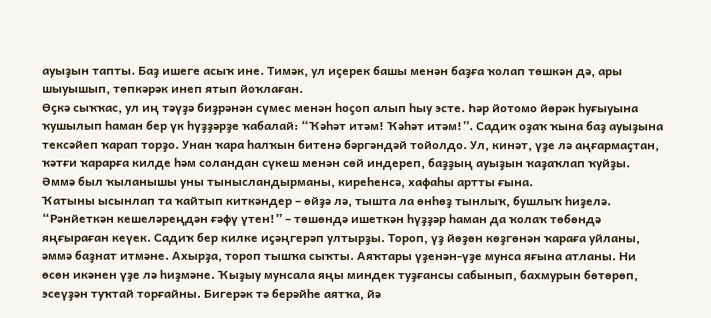ауыҙын тапты. Баҙ ишеге асыҡ ине. Тимәк, ул иҫерек башы менән баҙға ҡолап төшкән дә, ары шыуышып, төпкәрәк инеп ятып йоҡлаған.
Өҫкә сыҡҡас, ул иң тәүҙә биҙрәнән сүмес менән һоҫоп алып һыу эсте. Һәр йотомо йөрәк һуғыуына ҡушылып һаман бер үк һүҙҙәрҙе ҡабалай: “Ҡәһәт итәм! Ҡәһәт итәм!”. Садиҡ оҙаҡ ҡына баҙ ауыҙына тексәйеп ҡарап торҙо. Унан ҡара һалҡын битенә бәргәндәй тойолдо. Ул, кинәт, үҙе лә аңғармаҫтан, ҡәтғи ҡарарға килде һәм соландан сүкеш менән сөй индереп, баҙҙың ауыҙын ҡаҙаҡлап ҡуйҙы. Әммә был ҡыланышы уны тынысландырманы, киреһенсә, хафаһы артты ғына.
Ҡатыны ысынлап та ҡайтып киткәндер – өйҙә лә, тышта ла өнһөҙ тынлыҡ, бушлыҡ һиҙелә. “Рәнйеткән кешеләреңдән ғәфү үтен!” – төшөндә ишеткән һүҙҙәр һаман да ҡолаҡ төбөндә яңғыраған кеүек. Садиҡ бер килке иҫәңгерәп ултырҙы. Тороп, үҙ йөҙөн көҙгөнән ҡараға уйланы, әммә баҙнат итмәне. Ахырҙа, тороп тышҡа сыҡты. Аяҡтары үҙенән-үҙе мунса яғына атланы. Ни өсөн икәнен үҙе лә һиҙмәне. Ҡыҙыу мунсала яңы миндек туҙғансы сабынып, бахмурын бөтөрөп, эсеүҙән туҡтай торғайны. Бигерәк тә берәйһе аятҡа, йә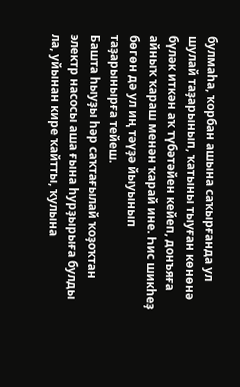булмаһа, ҡорбан ашына саҡырғанда ул шулай таҙарынып, ҡатыны тыуған көнөнә бүләк иткән аҡ түбәтәйен кейеп, донъяға айныҡ ҡараш менән ҡарай ине. Һис шикһеҙ бөгөн дә ул иң тәүҙә йыуынып таҙарынырға тейеш.
Башта һыуҙы һәр саҡтағылай ҡоҙоҡтан электр насосы аша ғына һурҙырыға булды ла, уйынан кире ҡайтты, ҡулына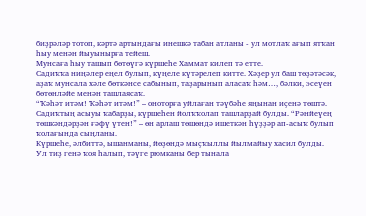биҙрәләр тотоп, кәртә артындағы инешкә табан атланы - ул мотлаҡ ағып ятҡан һыу менән йыуынырға тейеш.
Мунсаға һыу ташып бөтөүгә күршеһе Хаммат килеп тә етте.
Садиҡҡа ниңәлер еңел булып, күңеле күтәрелеп китте. Хәҙер ул баш төҙәтәсәк, аҙаҡ мунсала хәле бөткәнсе сабынып, таҙарынып аласаҡ һәм…, бәлки, эсеүен бөтөнләйе менән ташлаясаҡ.
“Ҡәһәт итәм! Ҡәһәт итәм!” – оноторға уйлаған тәүбәһе яңынан иҫенә төштә. Садиҡтың асыуы ҡабарҙы, күршеһен йолҡҡолап ташларҙай булды. “Рәнйеүең төшкәндәрҙән ғәфү үтен!” – өн арлаш төшөндә ишеткән һүҙҙәр ап-асыҡ булып ҡолағында сыңланы.
Күршеһе, әлбиттә, ышанманы, йөҙөндә мыҫҡыллы йылмайыу хасил булды. Ул тиҙ генә ҡоя һалып, тәүге рюмканы бер тынала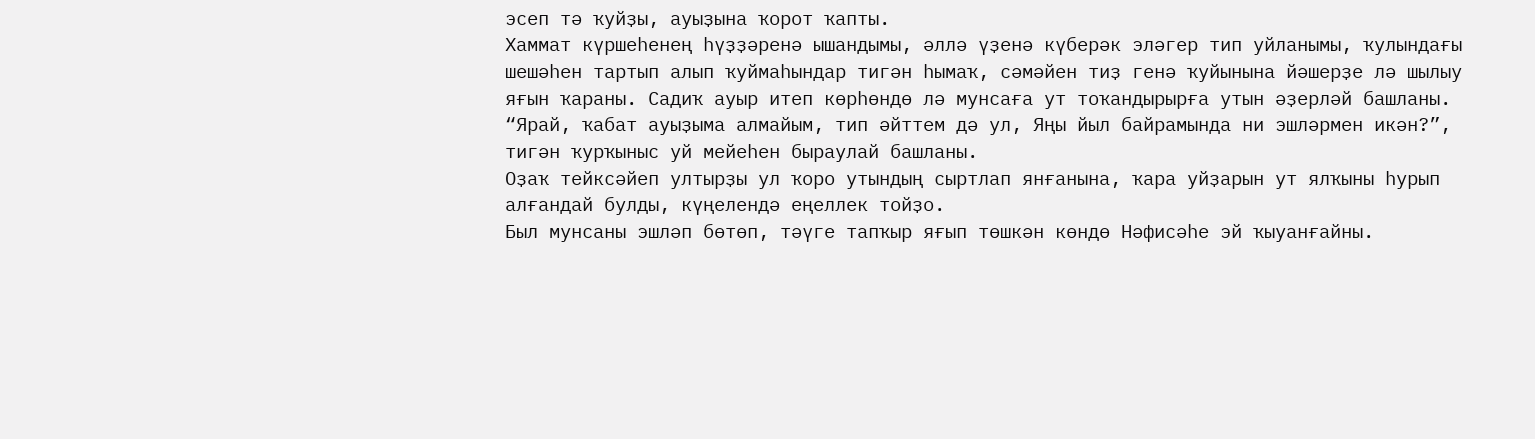эсеп тә ҡуйҙы, ауыҙына ҡорот ҡапты.
Хаммат күршеһенең һүҙҙәренә ышандымы, әллә үҙенә күберәк эләгер тип уйланымы, ҡулындағы шешәһен тартып алып ҡуймаһындар тигән һымаҡ, сәмәйен тиҙ генә ҡуйынына йәшерҙе лә шылыу яғын ҡараны. Садиҡ ауыр итеп көрһөндө лә мунсаға ут тоҡандырырға утын әҙерләй башланы. “Ярай, ҡабат ауыҙыма алмайым, тип әйттем дә ул, Яңы йыл байрамында ни эшләрмен икән?”, тигән ҡурҡыныс уй мейеһен быраулай башланы.
Оҙаҡ тейксәйеп ултырҙы ул ҡоро утындың сыртлап янғанына, ҡара уйҙарын ут ялҡыны һурып алғандай булды, күңелендә еңеллек тойҙо.
Был мунсаны эшләп бөтөп, тәүге тапҡыр яғып төшкән көндө Нәфисәһе эй ҡыуанғайны.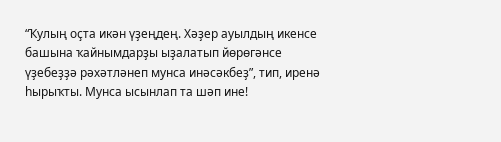“Ҡулың оҫта икән үҙеңдең. Хәҙер ауылдың икенсе башына ҡайнымдарҙы ыҙалатып йөрөгәнсе үҙебеҙҙә рәхәтләнеп мунса инәсәкбеҙ”, тип, иренә һырыҡты. Мунса ысынлап та шәп ине!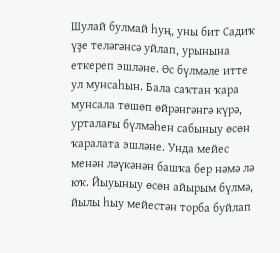Шулай булмай һуң, уны бит Садиҡ үҙе теләгәнсә уйлап, урынына еткереп эшләне. Өс бүлмәле итте ул мунсаһын. Бала саҡтан ҡара мунсала төшөп өйрәнгәнгә күрә, урталағы бүлмәһен сабыныу өсөн ҡаралата эшләне. Унда мейес менән ләүкәнән башҡа бер нәмә лә юҡ. Йыуыныу өсөн айырым бүлмә, йылы һыу мейестән торба буйлап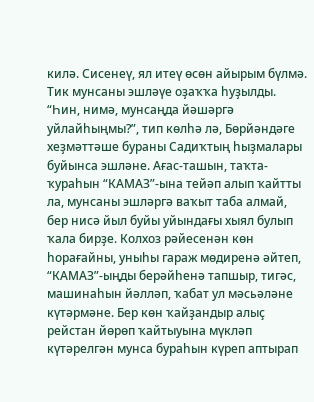килә. Сисенеү, ял итеү өсөн айырым бүлмә. Тик мунсаны эшләүе оҙаҡҡа һуҙылды. “Һин, нимә, мунсаңда йәшәргә уйлайһыңмы?”, тип көлһә лә, Бөрйәндәге хеҙмәттәше бураны Садиҡтың һыҙмалары буйынса эшләне. Ағас-ташын, таҡта-ҡураһын “КАМАЗ”-ына тейәп алып ҡайтты ла, мунсаны эшләргә ваҡыт таба алмай, бер нисә йыл буйы уйындағы хыял булып ҡала бирҙе. Колхоз рәйесенән көн һорағайны, уныһы гараж мөдиренә әйтеп, “КАМАЗ”-ыңды берәйһенә тапшыр, тигәс, машинаһын йәлләп, ҡабат ул мәсьәләне күтәрмәне. Бер көн ҡайҙандыр алыҫ рейстан йөрөп ҡайтыуына мүкләп күтәрелгән мунса бураһын күреп аптырап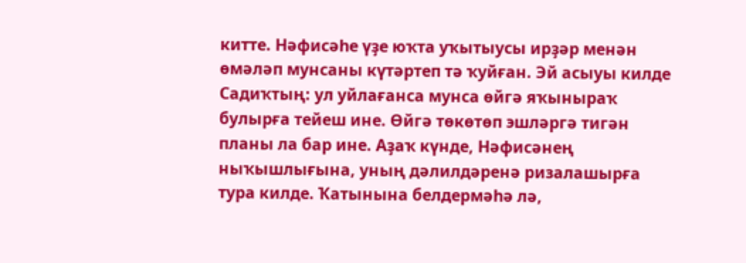китте. Нәфисәһе үҙе юҡта уҡытыусы ирҙәр менән өмәләп мунсаны күтәртеп тә ҡуйған. Эй асыуы килде Садиҡтың: ул уйлағанса мунса өйгә яҡыныраҡ булырға тейеш ине. Өйгә төкөтөп эшләргә тигән планы ла бар ине. Аҙаҡ күнде, Нәфисәнең ныҡышлығына, уның дәлилдәренә ризалашырға тура килде. Ҡатынына белдермәһә лә,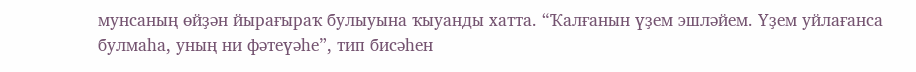мунсаның өйҙән йырағыраҡ булыуына ҡыуанды хатта. “Ҡалғанын үҙем эшләйем. Үҙем уйлағанса булмаһа, уның ни фәтеүәһе”, тип бисәһен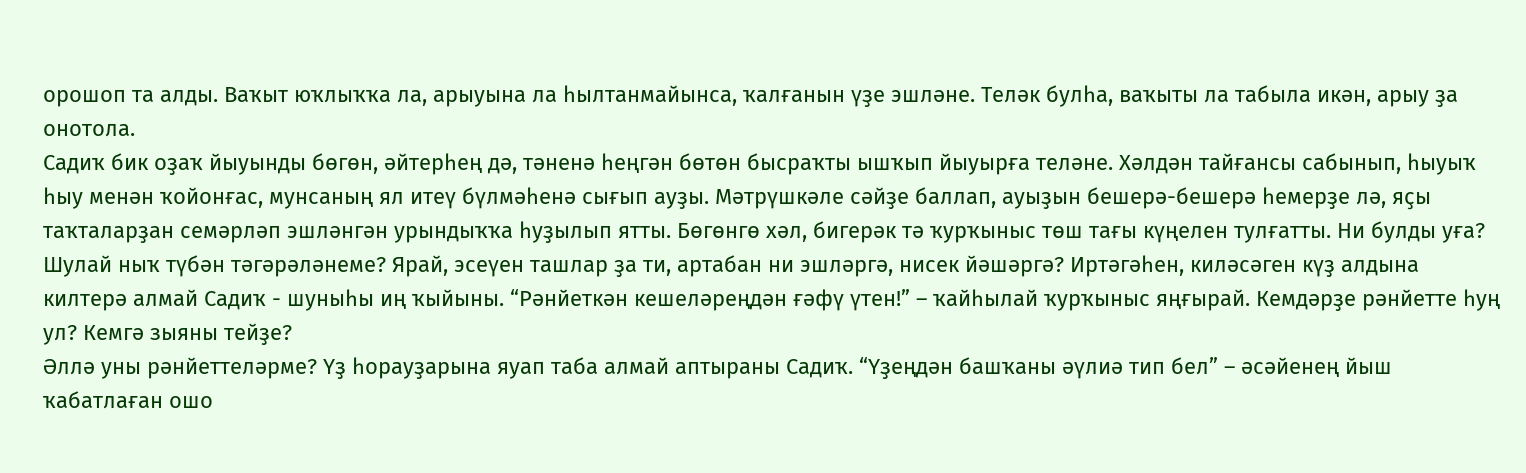орошоп та алды. Ваҡыт юҡлыҡҡа ла, арыуына ла һылтанмайынса, ҡалғанын үҙе эшләне. Теләк булһа, ваҡыты ла табыла икән, арыу ҙа онотола.
Садиҡ бик оҙаҡ йыуынды бөгөн, әйтерһең дә, тәненә һеңгән бөтөн бысраҡты ышҡып йыуырға теләне. Хәлдән тайғансы сабынып, һыуыҡ һыу менән ҡойонғас, мунсаның ял итеү бүлмәһенә сығып ауҙы. Мәтрүшкәле сәйҙе баллап, ауыҙын бешерә-бешерә һемерҙе лә, яҫы таҡталарҙан семәрләп эшләнгән урындыҡҡа һуҙылып ятты. Бөгөнгө хәл, бигерәк тә ҡурҡыныс төш тағы күңелен тулғатты. Ни булды уға? Шулай ныҡ түбән тәгәрәләнеме? Ярай, эсеүен ташлар ҙа ти, артабан ни эшләргә, нисек йәшәргә? Иртәгәһен, киләсәген күҙ алдына килтерә алмай Садиҡ - шуныһы иң ҡыйыны. “Рәнйеткән кешеләреңдән ғәфү үтен!” – ҡайһылай ҡурҡыныс яңғырай. Кемдәрҙе рәнйетте һуң ул? Кемгә зыяны тейҙе?
Әллә уны рәнйеттеләрме? Үҙ һорауҙарына яуап таба алмай аптыраны Садиҡ. “Үҙеңдән башҡаны әүлиә тип бел” – әсәйенең йыш ҡабатлаған ошо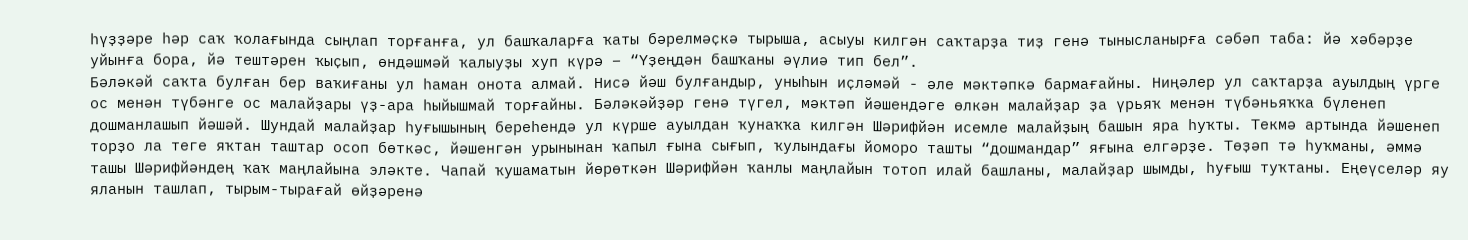һүҙҙәре һәр саҡ ҡолағында сыңлап торғанға, ул башҡаларға ҡаты бәрелмәҫкә тырыша, асыуы килгән саҡтарҙа тиҙ генә тынысланырға сәбәп таба: йә хәбәрҙе уйынға бора, йә тештәрен ҡыҫып, өндәшмәй ҡалыуҙы хуп күрә – “Үҙеңдән башҡаны әүлиә тип бел”.
Бәләкәй саҡта булған бер ваҡиғаны ул һаман онота алмай. Нисә йәш булғандыр, уныһын иҫләмәй - әле мәктәпкә бармағайны. Ниңәлер ул саҡтарҙа ауылдың үрге ос менән түбәнге ос малайҙары үҙ-ара һыйышмай торғайны. Бәләкәйҙәр генә түгел, мәктәп йәшендәге өлкән малайҙар ҙа үрьяҡ менән түбәньяҡҡа бүленеп дошманлашып йәшәй. Шундай малайҙар һуғышының береһендә ул күрше ауылдан ҡунаҡҡа килгән Шәрифйән исемле малайҙың башын яра һуҡты. Текмә артында йәшенеп торҙо ла теге яҡтан таштар осоп бөткәс, йәшенгән урынынан ҡапыл ғына сығып, ҡулындағы йоморо ташты “дошмандар” яғына елгәрҙе. Төҙәп тә һуҡманы, әммә ташы Шәрифйәндең ҡаҡ маңлайына эләкте. Чапай ҡушаматын йөрөткән Шәрифйән ҡанлы маңлайын тотоп илай башланы, малайҙар шымды, һуғыш туҡтаны. Еңеүселәр яу яланын ташлап, тырым-тырағай өйҙәренә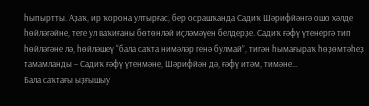һыпыртты. Аҙаҡ, ир ҡорона ултырғас, бер осрашҡанда Садиҡ Шәрифйәнгә ошо хәлде һөйләгәйне, теге ул ваҡиғаны бөтөнләй иҫләмәүен белдерҙе. Садиҡ ғәфү үтенергә тип һөйләгәне лә, һөйләшеү “бала саҡта нимәләр генә булмай”, тигән һымағыраҡ һөҙөмтәһеҙ тамамланды – Садиҡ ғәфү үтенмәне, Шәрифйән дә, ғәфү итәм, тимәне…
Бала саҡтағы ыҙғышыу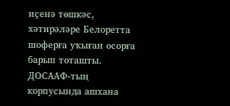иҫенә төшкәс, хәтирәләре Белоретта шоферға уҡыған осорға барып тоташты. ДОСААФ-тың корпусында ашхана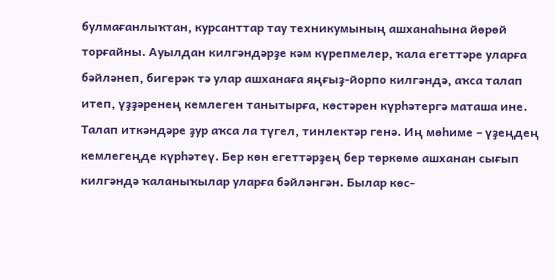булмағанлыҡтан, курсанттар тау техникумының ашханаһына йөрөй торғайны. Ауылдан килгәндәрҙе кәм күрепмелер, ҡала егеттәре уларға бәйләнеп, бигерәк тә улар ашханаға яңғыҙ-йорпо килгәндә, аҡса талап итеп, үҙҙәренең кемлеген танытырға, көстәрен күрһәтергә маташа ине. Талап иткәндәре ҙур аҡса ла түгел, тинлектәр генә. Иң мөһиме – үҙеңдең кемлегеңде күрһәтеү. Бер көн егеттәрҙең бер төркөмө ашханан сығып килгәндә ҡаланыҡылар уларға бәйләнгән. Былар көс-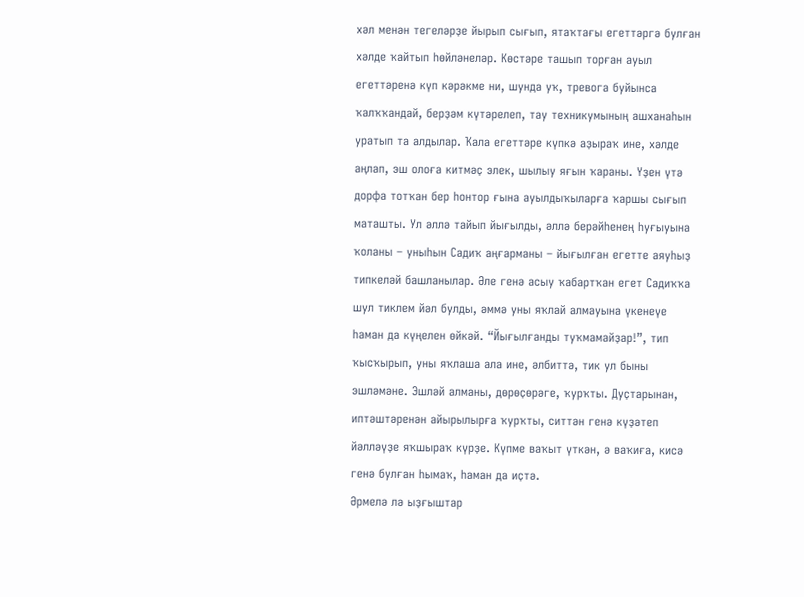хәл менән тегеләрҙе йырып сығып, ятаҡтағы егеттәргә булған хәлде ҡайтып һөйләнеләр. Көстәре ташып торған ауыл егеттәренә күп кәрәкме ни, шунда уҡ, тревога буйынса ҡалҡҡандай, берҙәм күтәрелеп, тау техникумының ашханаһын уратып та алдылар. Ҡала егеттәре күпкә аҙыраҡ ине, хәлде аңлап, эш олоға китмәҫ элек, шылыу яғын ҡараны. Үҙен үтә дорфа тотҡан бер һонтор ғына ауылдыҡыларға ҡаршы сығып маташты. Ул әллә тайып йығылды, әллә берәйһенең һуғыуына ҡоланы – уныһын Садиҡ аңғарманы – йығылған егетте аяуһыҙ типкеләй башланылар. Әле генә асыу ҡабартҡан егет Садиҡҡа шул тиклем йәл булды, әммә уны яҡлай алмауына үкенеүе һаман да күңелен өйкәй. “Йығылғанды туҡмамайҙар!”, тип ҡысҡырып, уны яҡлаша ала ине, әлбиттә, тик ул быны эшләмәне. Эшләй алманы, дөрөҫөрәге, ҡурҡты. Дуҫтарынан, иптәштәренән айырылырға ҡурҡты, ситтән генә күҙәтеп йәлләүҙе яҡшыраҡ күрҙе. Күпме ваҡыт үткән, ә ваҡиға, кисә генә булған һымаҡ, һаман да иҫтә.
Әрмелә лә ыҙғыштар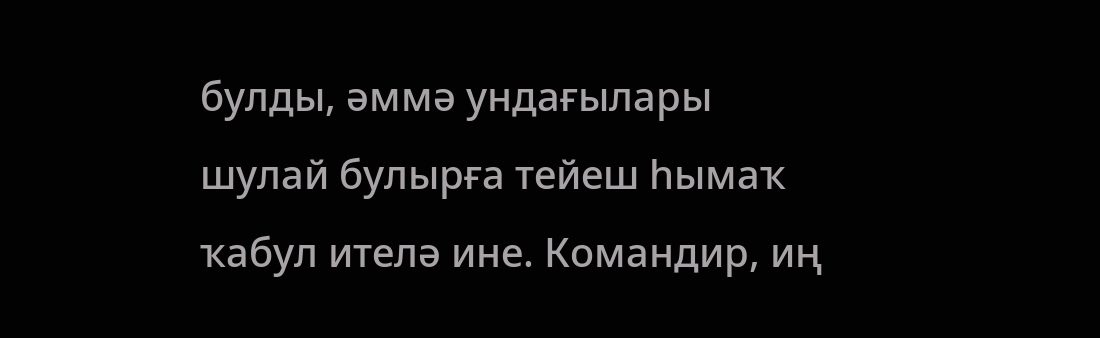булды, әммә ундағылары шулай булырға тейеш һымаҡ ҡабул ителә ине. Командир, иң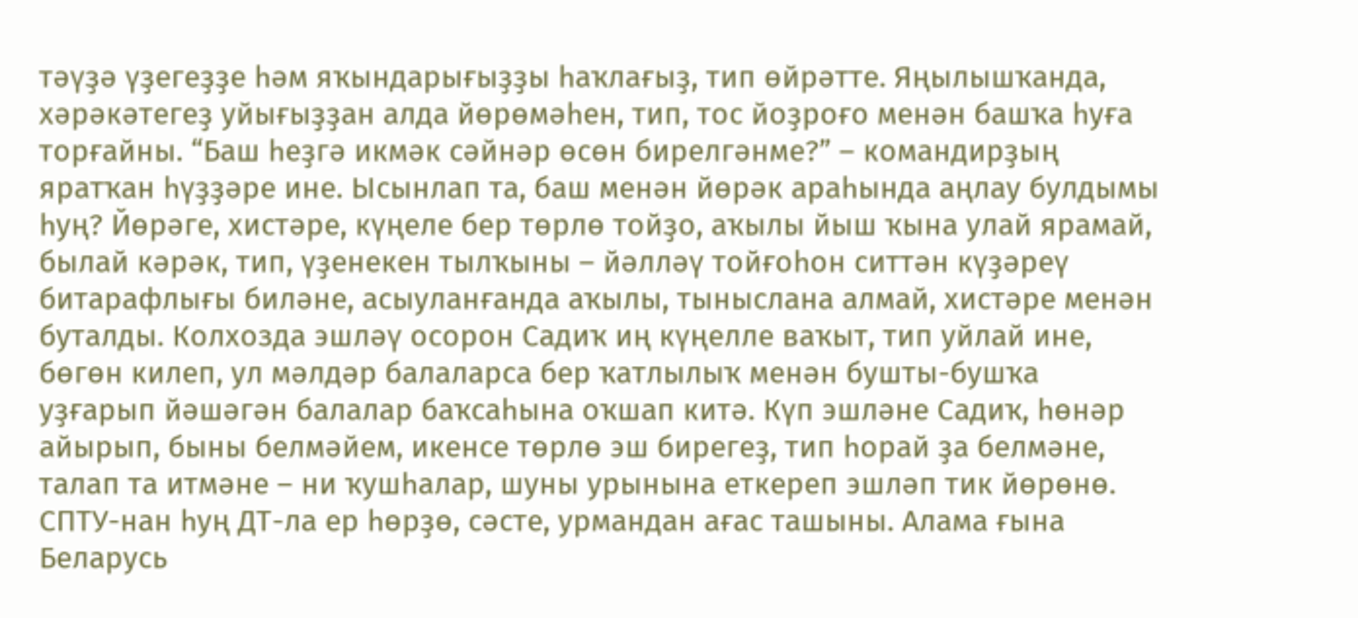тәүҙә үҙегеҙҙе һәм яҡындарығыҙҙы һаҡлағыҙ, тип өйрәтте. Яңылышҡанда, хәрәкәтегеҙ уйығыҙҙан алда йөрөмәһен, тип, тос йоҙроғо менән башҡа һуға торғайны. “Баш һеҙгә икмәк сәйнәр өсөн бирелгәнме?” – командирҙың яратҡан һүҙҙәре ине. Ысынлап та, баш менән йөрәк араһында аңлау булдымы һуң? Йөрәге, хистәре, күңеле бер төрлө тойҙо, аҡылы йыш ҡына улай ярамай, былай кәрәк, тип, үҙенекен тылҡыны – йәлләү тойғоһон ситтән күҙәреү битарафлығы биләне, асыуланғанда аҡылы, тыныслана алмай, хистәре менән буталды. Колхозда эшләү осорон Садиҡ иң күңелле ваҡыт, тип уйлай ине, бөгөн килеп, ул мәлдәр балаларса бер ҡатлылыҡ менән бушты-бушҡа уҙғарып йәшәгән балалар баҡсаһына оҡшап китә. Күп эшләне Садиҡ, һөнәр айырып, быны белмәйем, икенсе төрлө эш бирегеҙ, тип һорай ҙа белмәне, талап та итмәне – ни ҡушһалар, шуны урынына еткереп эшләп тик йөрөнө. СПТУ-нан һуң ДТ-ла ер һөрҙө, сәсте, урмандан ағас ташыны. Алама ғына Беларусь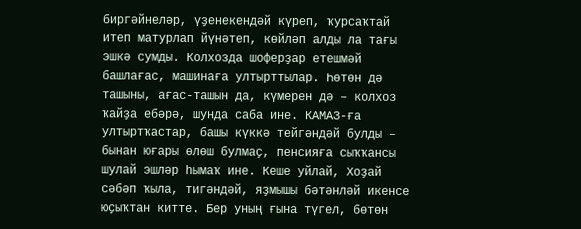биргәйнеләр, үҙенекендәй күреп, ҡурсаҡтай итеп матурлап йүнәтеп, көйләп алды ла тағы эшкә сумды. Колхозда шоферҙар етешмәй башлағас, машинаға ултырттылар. Һөтөн дә ташыны, ағас-ташын да, күмерен дә – колхоз ҡайҙа ебәрә, шунда саба ине. КАМАЗ-ға ултыртҡастар, башы күккә тейгәндәй булды – бынан юғары өлөш булмаҫ, пенсияға сыҡҡансы шулай эшләр һымаҡ ине. Кеше уйлай, Хоҙай сәбәп ҡыла, тигәндәй, яҙмышы бәтәнләй икенсе юҫыҡтан китте. Бер уның ғына түгел, бөтөн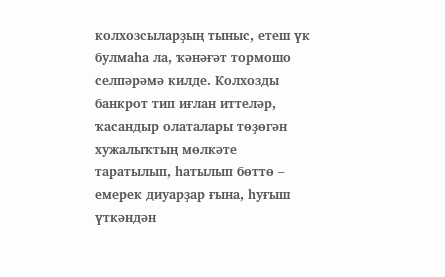колхозсыларҙың тыныс, етеш үк булмаһа ла, ҡәнәғәт тормошо селпәрәмә килде. Колхозды банкрот тип иғлан иттеләр, ҡасандыр олаталары төҙөгән хужалыҡтың мөлкәте таратылып, һатылып бөттө – емерек диуарҙар ғына, һуғыш үткәндән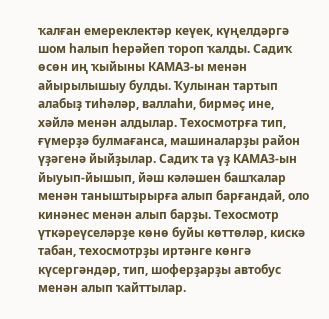ҡалған емереклектәр кеүек, күңелдәргә шом һалып һерәйеп тороп ҡалды. Садиҡ өсөн иң ҡыйыны КАМАЗ-ы менән айырылышыу булды. Ҡулынан тартып алабыҙ тиһәләр, валлаһи, бирмәҫ ине, хәйлә менән алдылар. Техосмотрға тип, ғүмерҙә булмағанса, машиналарҙы район үҙәгенә йыйҙылар. Садиҡ та үҙ КАМАЗ-ын йыуып-йышып, йәш кәләшен башҡалар менән таныштырырға алып барғандай, оло кинәнес менән алып барҙы. Техосмотр үткәреүселәрҙе көнө буйы көттөләр, кискә табан, техосмотрҙы иртәнге көнгә күсергәндәр, тип, шоферҙарҙы автобус менән алып ҡайттылар.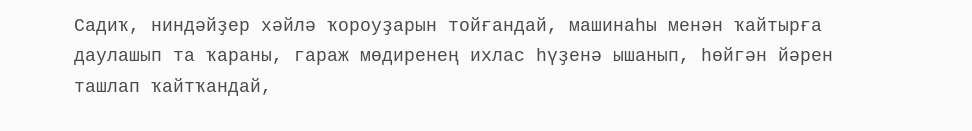Садиҡ, ниндәйҙер хәйлә ҡороуҙарын тойғандай, машинаһы менән ҡайтырға даулашып та ҡараны, гараж мөдиренең ихлас һүҙенә ышанып, һөйгән йәрен ташлап ҡайтҡандай,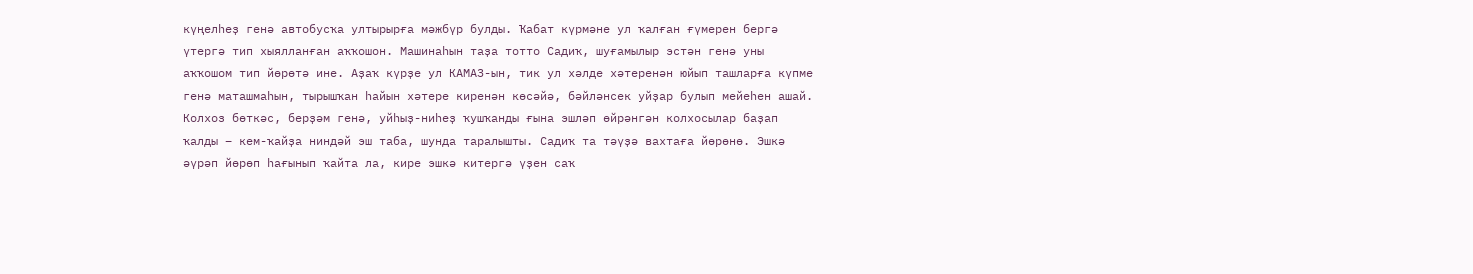күңелһеҙ генә автобусҡа ултырырға мәжбүр булды. Ҡабат күрмәне ул ҡалған ғүмерен бергә үтергә тип хыялланған аҡҡошон. Машинаһын таҙа тотто Садиҡ, шуғамылыр эстән генә уны аҡҡошом тип йөрөтә ине. Аҙаҡ күрҙе ул КАМАЗ-ын, тик ул хәлде хәтеренән юйып ташларға күпме генә маташмаһын, тырышҡан һайын хәтере киренән көсәйә, бәйләнсек уйҙар булып мейеһен ашай.
Колхоз бөткәс, берҙәм генә, уйһыҙ-ниһеҙ ҡушҡанды ғына эшләп өйрәнгән колхосылар баҙап ҡалды – кем-ҡайҙа ниндәй эш таба, шунда таралышты. Садиҡ та тәүҙә вахтаға йөрөнө. Эшкә әүрәп йөрөп һағынып ҡайта ла, кире эшкә китергә үҙен саҡ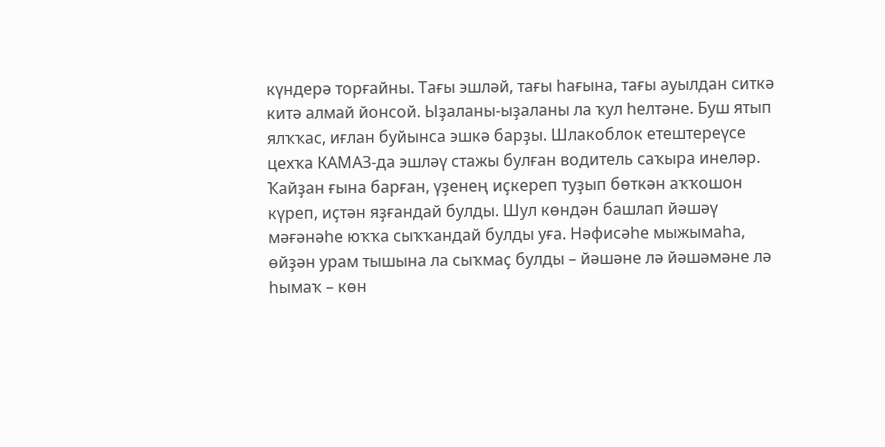күндерә торғайны. Тағы эшләй, тағы һағына, тағы ауылдан ситкә китә алмай йонсой. Ыҙаланы-ыҙаланы ла ҡул һелтәне. Буш ятып ялҡҡас, иғлан буйынса эшкә барҙы. Шлакоблок етештереүсе цехҡа КАМАЗ-да эшләү стажы булған водитель саҡыра инеләр. Ҡайҙан ғына барған, үҙенең иҫкереп туҙып бөткән аҡҡошон күреп, иҫтән яҙғандай булды. Шул көндән башлап йәшәү мәғәнәһе юҡҡа сыҡҡандай булды уға. Нәфисәһе мыжымаһа, өйҙән урам тышына ла сыҡмаҫ булды – йәшәне лә йәшәмәне лә һымаҡ – көн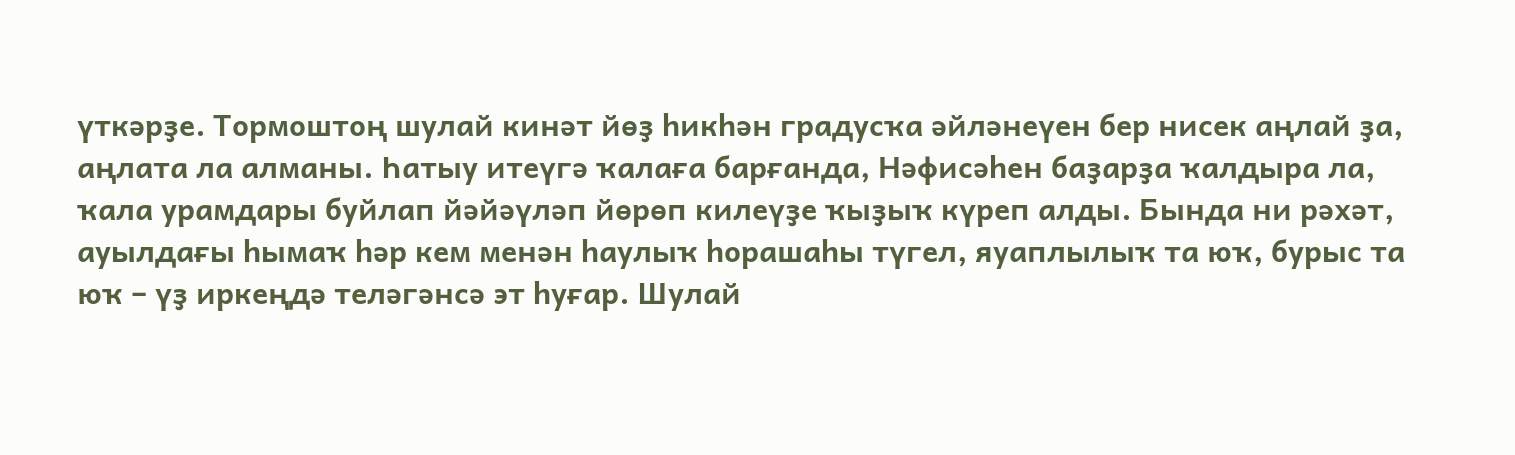үткәрҙе. Тормоштоң шулай кинәт йөҙ һикһән градусҡа әйләнеүен бер нисек аңлай ҙа, аңлата ла алманы. Һатыу итеүгә ҡалаға барғанда, Нәфисәһен баҙарҙа ҡалдыра ла, ҡала урамдары буйлап йәйәүләп йөрөп килеүҙе ҡыҙыҡ күреп алды. Бында ни рәхәт, ауылдағы һымаҡ һәр кем менән һаулыҡ һорашаһы түгел, яуаплылыҡ та юҡ, бурыс та юҡ – үҙ иркеңдә теләгәнсә эт һуғар. Шулай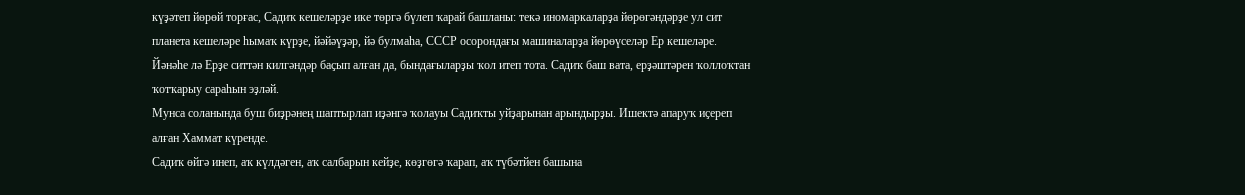күҙәтеп йөрөй торғас, Садиҡ кешеләрҙе ике төргә бүлеп ҡарай башланы: текә иномаркаларҙа йөрөгәндәрҙе ул сит планета кешеләре һымаҡ күрҙе, йәйәүҙәр, йә булмаһа, СССР осорондағы машиналарҙа йөрөүселәр Ер кешеләре. Йәнәһе лә Ерҙе ситтән килгәндәр баҫып алған да, бындағыларҙы ҡол итеп тота. Садиҡ баш вата, ерҙәштәрен ҡоллоҡтан ҡотҡарыу сараһын эҙләй.
Мунса соланында буш биҙрәнең шаптырлап иҙәнгә ҡолауы Садиҡты уйҙарынан арындырҙы. Ишектә апаруҡ иҫереп алған Хаммат күренде.
Садиҡ өйгә инеп, аҡ күлдәген, аҡ салбарын кейҙе, көҙгөгә ҡарап, аҡ түбәтйен башына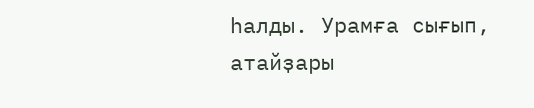һалды. Урамға сығып, атайҙары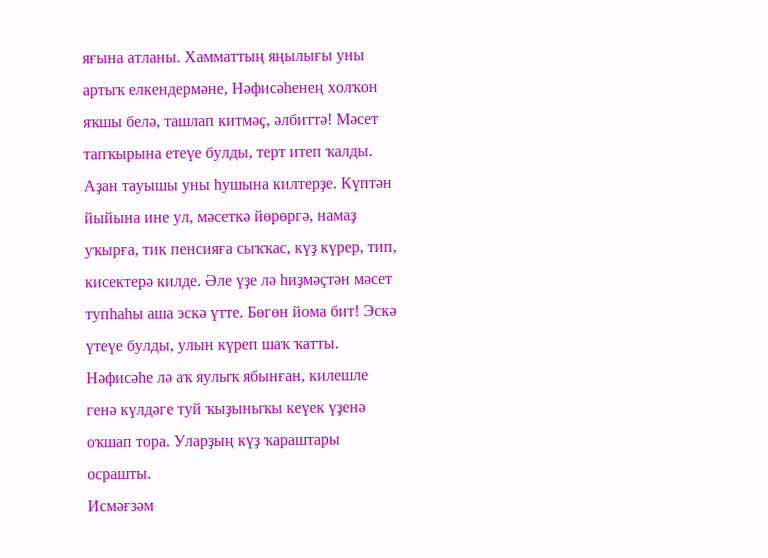яғына атланы. Хамматтың яңылығы уны артыҡ елкендермәне, Нәфисәһенең холҡон яҡшы белә, ташлап китмәҫ, әлбиттә! Мәсет тапҡырына етеүе булды, терт итеп ҡалды. Аҙан тауышы уны һушына килтерҙе. Күптән йыйына ине ул, мәсеткә йөрөргә, намаҙ уҡырға, тик пенсияға сыҡҡас, күҙ күрер, тип, кисектерә килде. Әле үҙе лә һиҙмәҫтән мәсет тупһаһы аша эскә үтте. Бөгөн йома бит! Эскә үтеүе булды, улын күреп шаҡ ҡатты.
Нәфисәһе лә аҡ яулыҡ ябынған, килешле генә күлдәге туй ҡыҙыныҡы кеүек үҙенә оҡшап тора. Уларҙың күҙ ҡараштары осрашты.
Исмәғзәм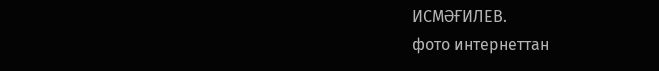ИСМӘҒИЛЕВ.
фото интернеттан